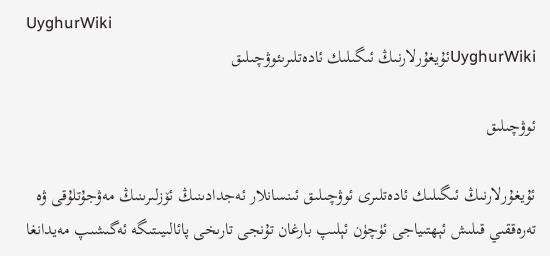UyghurWiki
UyghurWikiئۇيغۇرلارنىڭ ئىگىلىك ئادەتلىرىئوۋچىلىق

ئوۋچىلىق

ئۇيغۇرلارنىڭ ئىگىلىك ئادەتلىرى ئوۋچىلىق ئىنسانلار ئەجدادىنىڭ ئۆزلىرىنىڭ مەۋجۇتلۇقى ۋە تەرەققىي قىلىش ئېھتىياجى ئۈچۈن ئېلىپ بارغان تۇنجى تارىخى پائالىيىتىگە ئەگىشىپ مەيدانغا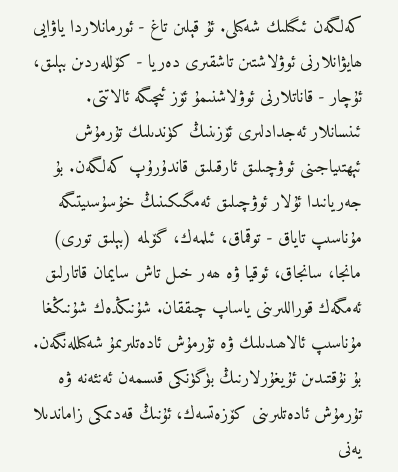كەلگەن ئىگىلىك شەكىلى. ئۇ قېلىن تاغ - ئورمانلاردا ياۋايى ھايۋانلارنى ئوۋلاشتىن تاشقىرى دەريا - كۆللەردىن بېلىق، ئۇچار - قاناتلارنى ئوۋلاشنىمۇ ئۆز ئىچىگە ئالاتتى. ئىنسانلار ئەجدادلىرى ئۆزىنىڭ كۈندىلىك تۇرمۇش ئېھتىياجىنى ئوۋچىلىق ئارقىلىق قاندۇرۇپ كەلگەن. بۇ جەريانىدا ئۇلار ئوۋچىلىق ئەمگىكىنىڭ خۇسۇسىيتىگە مۇناسىپ تاياق - توقماق، ئىلمەك، گۆلمە (بېلىق تورى) مانجا، سانجاق، ئوقيا ۋە ھەر خىل تاش سايمان قاتارلىق ئەمگەك قوراللىرىنى ياساپ چىققان. شۇنىڭدەك شۇنىڭغا مۇناسىپ ئالاھىدىلىك ۋە تۇرمۇش ئادەتلىرىمۇ شەكىللەنگەن. بۇ نۇقتىدىن ئۇيغۇرلارنىڭ بۈگۈنكى قىسمەن ئەنئەنە ۋە تۇرمۇش ئادەتلىرىنى كۆزەتسەك، ئۇنىڭ قەدىمكى زاماندىلا يەنى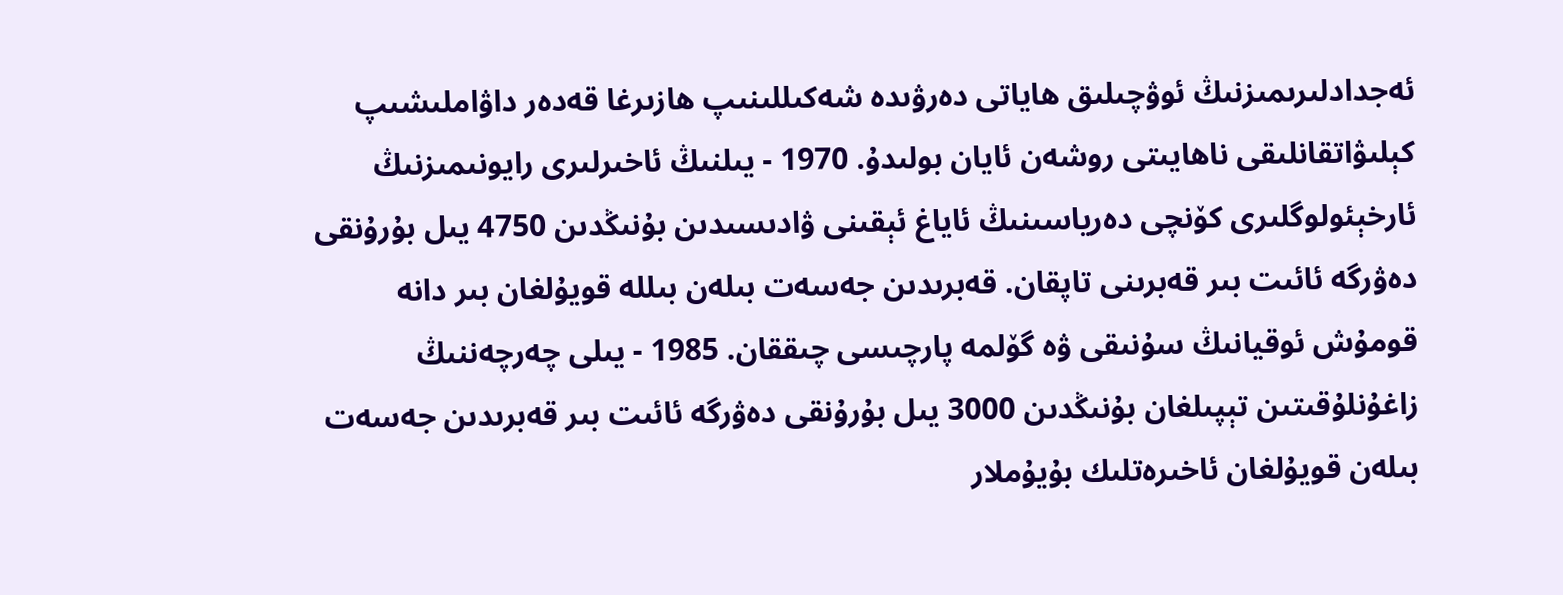ئەجدادلىرىمىزنىڭ ئوۋچىلىق ھاياتى دەرۋىدە شەكىللىنىپ ھازىرغا قەدەر داۋاملىشىپ كېلىۋاتقانلىقى ناھايىتى روشەن ئايان بولىدۇ. 1970 - يىلنىڭ ئاخىرلىرى رايونىمىزنىڭ ئارخېئولوگلىرى كۆنچى دەرياسىنىڭ ئاياغ ئېقىنى ۋادىسىدىن بۇنىڭدىن 4750 يىل بۇرۇنقى دەۋرگە ئائىت بىر قەبرىنى تاپقان. قەبرىدىن جەسەت بىلەن بىللە قويۇلغان بىر دانە قومۇش ئوقيانىڭ سۇنىقى ۋە گۆلمە پارچىسى چىققان. 1985 - يىلى چەرچەننىڭ زاغۇنلۇقىتىن تېپىلغان بۇنىڭدىن 3000 يىل بۇرۇنقى دەۋرگە ئائىت بىر قەبرىدىن جەسەت بىلەن قويۇلغان ئاخىرەتلىك بۇيۇملار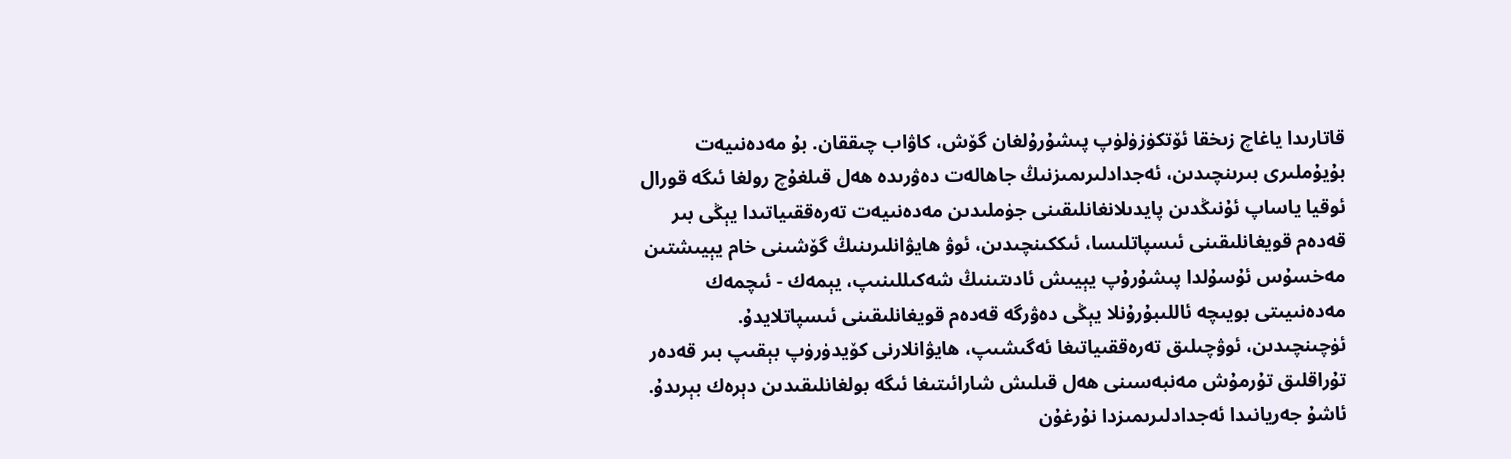قاتارىدا ياغاچ زىخقا ئۆتكۈزۈلۈپ پىشۇرۇلغان گۆش، كاۋاب چىققان. بۇ مەدەنىيەت بۇيۇملىرى بىرىنچىدىن، ئەجدادلىرىمىزنىڭ جاھالەت دەۋرىدە ھەل قىلغۇچ رولغا ئىگە قورال ئوقيا ياساپ ئۇنىڭدىن پايدىلانغانلىقىنى جۈملىدىن مەدەنىيەت تەرەققىياتىدا يېڭى بىر قەدەم قويغانلىقىنى ئىسپاتلىسا، ئىككىنچىدىن، ئوۋ ھايۋانلىرىنىڭ گۆشىنى خام يېيىشتىن مەخسۇس ئۇسۇلدا پىشۇرۇپ يېيىش ئادىتىنىڭ شەكىللىنىپ، يېمەك - ئىچمەك مەدەنىيىتى بويىچە ئاللىبۇرۇنلا يېڭى دەۋرگە قەدەم قويغانلىقىنى ئىسپاتلايدۇ. ئۈچىنچىدىن، ئوۋچىلىق تەرەققىياتىغا ئەگىشىپ، ھايۋانلارنى كۆيدۈرۈپ بېقىپ بىر قەدەر تۇراقلىق تۇرمۇش مەنبەسىنى ھەل قىلىش شارائىتىغا ئىگە بولغانلىقىدىن دېرەك بېرىدۇ. ئاشۇ جەريانىدا ئەجدادلىرىمىزدا نۇرغۇن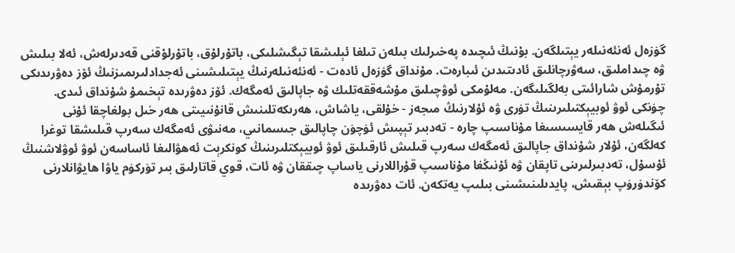گۈزەل ئەنئەنىلەر يېتىلگەن. بۇنىڭ ئىچىدە پەخىرلىك بىلەن تىلغا ئېلىشقا تېگىشلىكى، باتۇرلۇق، باتۇرلۇقنى قەدىرلەش، ئەلا بىلىش ۋە چىداملىق، سەۋرچانلىق ئادىتىدىن ئىبارەت. مۇنداق گۈزەل ئادەت - ئەنئەنىلەرنىڭ يېتىلىشىنى ئەجدادلىرىمىزنىڭ ئۆز دەۋرىدىكى تۇرمۇش شارائىتى بەلگىلىگەن. مەلۇمكى ئوۋچىلىق مۇشەققەتلىك ۋە جاپالىق ئەمگەك. ئۆز دەۋرىدە تېخىمۇ شۇنداق ئىدى. چۈنكى ئوۋ ئوبيېكتىلىرىنىڭ تۈرى ۋە ئۇلارنىڭ مىجەز - خۇلقى، ياشاش، ھەرىكەتلىنىش قانۇنىيىتى ھەر خىل بولغاچقا ئۇنى ئىگىلەش ھەر قايسىسىغا مۇناسىپ چارە - تەدبىر تېپىش ئۈچۈن چاپالىق جىسمانىي، مەنىۋى ئەمگەك سەرپ قىلىشقا توغرا كەلگەن، ئۇلار شۇنداق جاپالىق ئەمگەك سەرپ قىلىش ئارقىلىق ئوۋ ئوبيېكتلىرىنىڭ كونكرېت ئەھۋالىغا ئاساسەن ئوۋ ئوۋلاشنىڭ ئۇسۇل، تەدبىرلىرىنى تاپقان ۋە ئۇنىڭغا مۇناسىپ قۇراللارنى ياساپ چىققان ۋە ئات، قوي قاتارلىق بىر تۈركۈم ياۋا ھايۋانلارنى كۆندۈرۈپ بېقىش، پايدىلىنىشىنى بىلىپ يەتكەن. ئات دەۋرىدە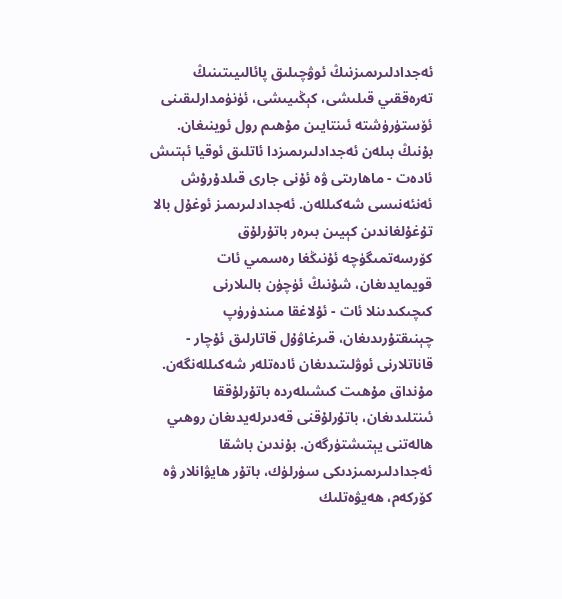ئەجدادلىرىمىزنىڭ ئوۋچىلىق پائالىيىتىنىڭ تەرەققىي قىلىشى، كېڭىيىشى، ئۈنۈمدارلىقىنى ئۆستۈرۈشتە ئىنتايىن مۇھىم رول ئوينىغان. بۇنىڭ بىلەن ئەجدادلىرىمىزدا ئاتلىق ئوقيا ئېتىش ئادەت - ماھارىتى ۋە ئۇنى جارى قىلدۇرۇش ئەنئەنىسى شەكىللەن. ئەجدادلىرىمىز ئوغۇل بالا تۇغۇلغاندىن كېيىن بىرەر باتۇرلۇق كۆرسەتمىگۈچە ئۇنىڭغا رەسمىي ئات قويمايدىغان، شۇنىڭ ئۈچۈن بالىلارنى كىچىكىدىنلا ئات - ئۇلاغقا مىندۈرۈپ چېنىقتۇرىدىغان، قىرغاۋۇل قاتارلىق ئۇچار - قاناتلارنى ئوۋلىتىدىغان ئادەتلەر شەكىللەنگەن. مۇنداق مۇھىت كىشىلەردە باتۇرلۇققا ئىنتلىدىغان، باتۇرلۇقنى قەدىرلەيدىغان روھىي ھالەتنى يېتىشتۈرگەن. بۇندىن باشقا ئەجدادلىرىمىزدىكى سۈرلۈك، باتۇر ھايۋانلار ۋە كۆركەم، ھەيۋەتلىك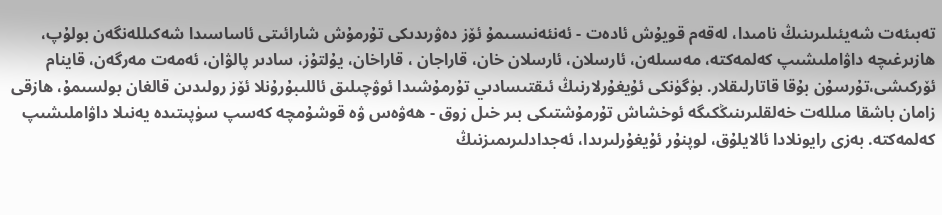تەبىئەت شەيئىلىرىنىڭ نامىدا، لەقەم قويۇش ئادەت - ئەنئەنىسىمۇ ئۆز دەۋرىدىكى تۇرمۇش شارائىتى ئاساسىدا شەكىللەنگەن بولۇپ، ھازىرغىچە داۋاملىشىپ كەلمەكتە، مەسىلەن، ئارسلان، ئارسلان خان، قاراجان ، قاراخان، يۇلتۇز، سادىر پالۋان، ئەمەت مەرگەن، قاينام ئۆركىشى،تۇرسۇن بۇقا قاتارلىقلار. بۈگۈنكى ئۇيغۇرلارنىڭ ئىقتىسادىي تۇرمۇشىدا ئوۋچىلىق ئاللىبۇرۇنلا ئۆز رولىدىن قالغان بولسىمۇ، ھازقى زامان باشقا مىللەت خەلقلىرىنىڭكىگە ئوخشاش تۇرمۇشتىكى بىر خىل زوق - ھەۋەس ۋە قوشۇمچە كەسپ سۈپىتىدە يەنىلا داۋاملىشىپ كەلمەكتە. بەزى رايونلادا ئالايلۇق، لوپنۇر ئۇيغۇرلىرىدا، ئەجدادلىرىمىزنىڭ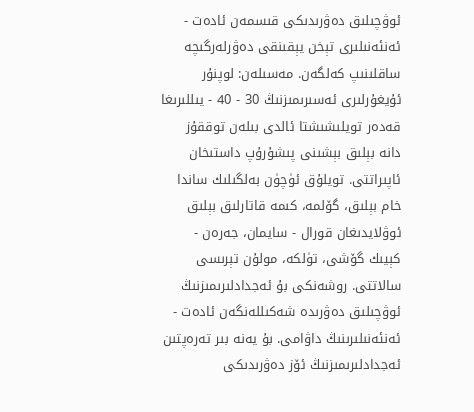ئوۋچىلىق دەۋرىدىكى قىسمەن ئادەت - ئەنئەنىلىرى تېخن يېقىنقى دەۋرلەرگىچە ساقلىنىپ كەلگەن. مەسىلەن: لوپنۇر ئۇيغۇرلىرى ئەسىرىمىزنىڭ 30 - 40 - يىللىرىغا قەدەر تويلىشىشتا ئالدى بىلەن توققۇز دانە بېلىق بېشىنى پىشۇرۇپ داستىخان ئاپىراتتى. تويلۇق ئۈچۈن بەلگىلىك ساندا خام بېلىق، گۆلمە، كىمە قاتارلىق بېلىق ئوۋلايدىغان قورال - سايمان، جەرەن - كېيىك گۆشى، تۈلكە، مولۇن تېرىسى سالاتتى. روشەنكى بۇ ئەجدادلىرىمىزنىڭ ئوۋچىلىق دەۋرىدە شەكىللەنگەن ئادەت - ئەنئەنىلىرىنىڭ داۋامى. بۇ يەنە بىر تەرەپتىن ئەجدادلىرىمىزنىڭ ئۆز دەۋرىدىكى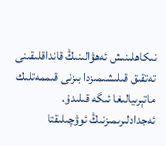نىكاھلىنىش ئەھۋالىنىڭ قانداقلىقىنى تەتقىق قىلىشىمىزدا بىزنى قىممەتلىك ماتېرىيالىغا ئىگە قىلىدۇ. ئەجدادلىرىمىزنىڭ ئوۋچىلىقتا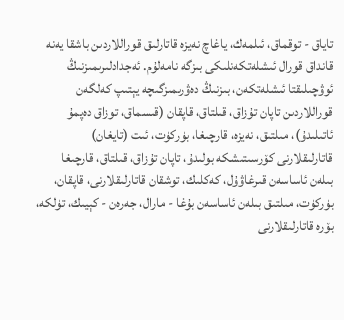تاياق - توقماق، ئىلمەك، ياغاچ نەيزە قاتارلىق قوراللاردىن باشقا يەنە قانداق قورال ئىشلەتكەنلىكى بىزگە نامەلۇم. ئەجدادلىرىمىزنىڭ ئوۋچىلىقتا ئىشلەتكەن، بىزنىڭ دەۋرىمىزگىچە يېتىپ كەلگەن قوراللاردىن تاپان تۇزاق، قىلتاق، قاپقان (قىسماق، توزاق دەپمۇ ئاتىلىدۇ)، مىلتىق، نەيزە، قارچىغا، بۈركۈت، ئىت (تايغان) قاتارلىقلارنى كۆرسىتىشكە بولىدۇ، تاپان تۇزاق، قىلتاق، قارچىغا بىلەن ئاساسەن قىرغاۋۇل، كەكلىك، توشقان قاتارلىقلارنى، قاپقان، بۈركۈت، مىلتىق بىلەن ئاساسەن بۇغا - مارال، جەرەن - كېيىك، تۈلكە، بۆرە قاتارلىقلارنى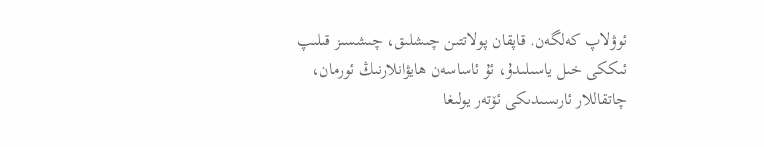ئوۋلاپ كەلگەن. قاپقان پولاتتىن چىشلىق، چىشسىز قىلىپ ئىككى خىل ياسىلىدۇ، ئۇ ئاساسەن ھايۋانلارنىڭ ئورمان، چاتقاللار ئارىسىدىكى ئۆتەر يولىغا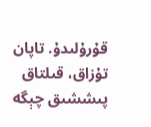قۇرۇلىدۇ. تاپان تۇزاق، قىلتاق پىششىق چېگە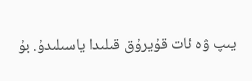يىپ ۋە ئات قۇيرۇق قىلىدا ياسىلىدۇ. بۇ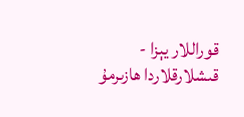قوراللار يېزا - قىشلارقلاردا ھازىرمۇ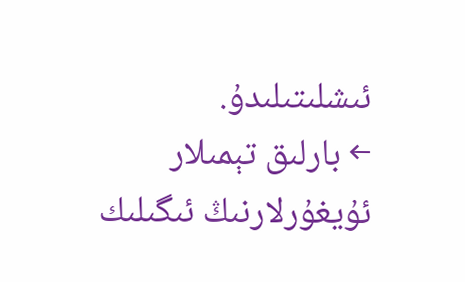ئىشلىتىلىدۇ.
← بارلىق تېمىلار ئۇيغۇرلارنىڭ ئىگىلىك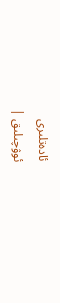ئادەتلىرى
ئوۋچىلىق |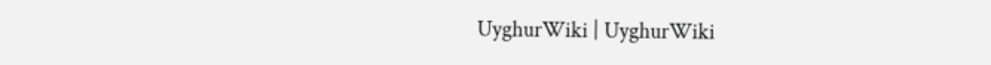UyghurWiki | UyghurWiki